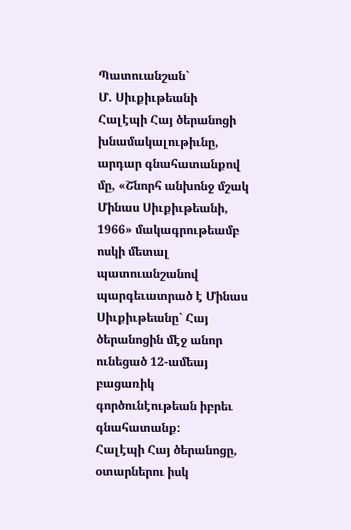Պատուանշան`
Մ. Սիւքիւթեանի
Հալէպի Հայ ծերանոցի խնամակալութիւնը, արդար գնահատանքով մը, «Շնորհ անխոնջ մշակ Մինաս Սիւքիւթեանի, 1966» մակագրութեամբ ոսկի մետալ պատուանշանով պարգեւատրած է Մինաս Սիւքիւթեանը` Հայ ծերանոցին մէջ անոր ունեցած 12-ամեայ բացառիկ գործունէութեան իբրեւ գնահատանք:
Հալէպի Հայ ծերանոցը, օտարներու իսկ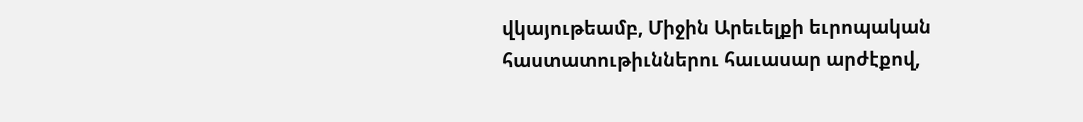վկայութեամբ, Միջին Արեւելքի եւրոպական հաստատութիւններու հաւասար արժէքով,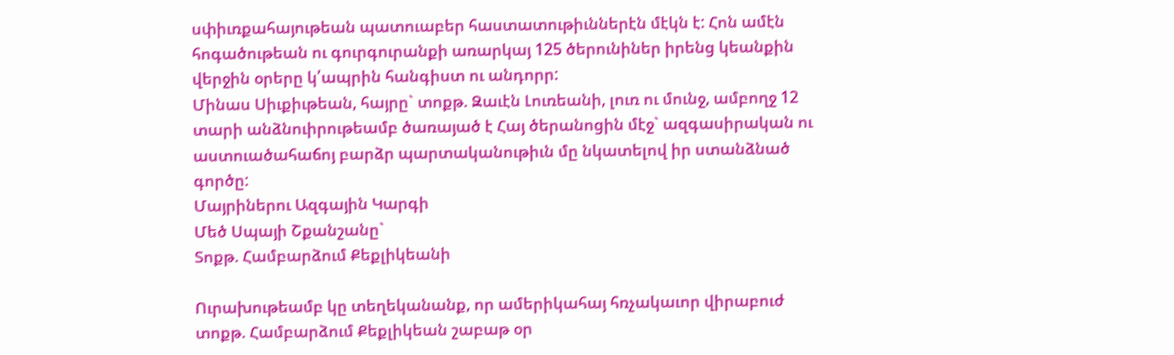սփիւռքահայութեան պատուաբեր հաստատութիւններէն մէկն է: Հոն ամէն հոգածութեան ու գուրգուրանքի առարկայ 125 ծերունիներ իրենց կեանքին վերջին օրերը կ՛ապրին հանգիստ ու անդորր:
Մինաս Սիւքիւթեան, հայրը` տոքթ. Զաւէն Լուռեանի, լուռ ու մունջ, ամբողջ 12 տարի անձնուիրութեամբ ծառայած է Հայ ծերանոցին մէջ` ազգասիրական ու աստուածահաճոյ բարձր պարտականութիւն մը նկատելով իր ստանձնած գործը:
Մայրիներու Ազգային Կարգի
Մեծ Սպայի Շքանշանը`
Տոքթ. Համբարձում Քեքլիկեանի

Ուրախութեամբ կը տեղեկանանք, որ ամերիկահայ հռչակաւոր վիրաբուժ տոքթ. Համբարձում Քեքլիկեան շաբաթ օր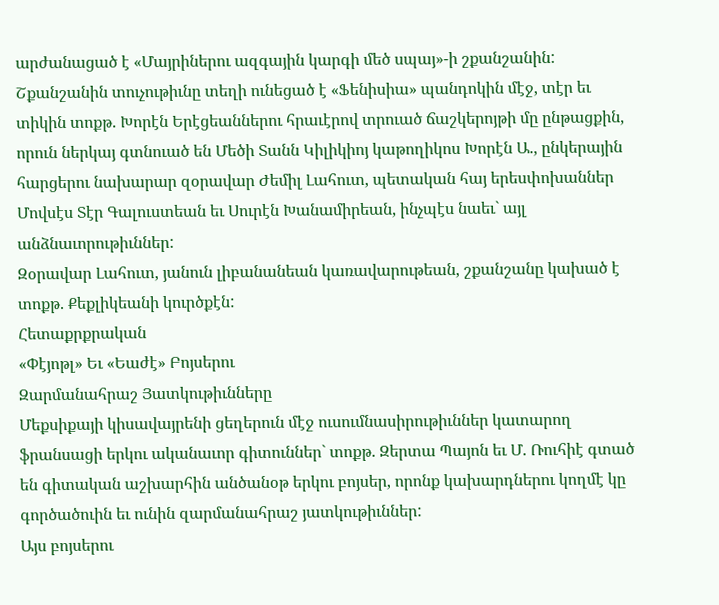արժանացած է «Մայրիներու ազգային կարգի մեծ սպայ»-ի շքանշանին:
Շքանշանին տուչութիւնը տեղի ունեցած է «Ֆենիսիա» պանդոկին մէջ, տէր եւ տիկին տոքթ. Խորէն Երէցեաններու հրաւէրով տրուած ճաշկերոյթի մը ընթացքին, որուն ներկայ գտնուած են Մեծի Տանն Կիլիկիոյ կաթողիկոս Խորէն Ա., ընկերային հարցերու նախարար զօրավար Ժեմիլ Լահուտ, պետական հայ երեսփոխաններ Մովսէս Տէր Գալուստեան եւ Սուրէն Խանամիրեան, ինչպէս նաեւ` այլ անձնաւորութիւններ:
Զօրավար Լահուտ, յանուն լիբանանեան կառավարութեան, շքանշանը կախած է տոքթ. Քեքլիկեանի կուրծքէն:
Հետաքրքրական
«Փէյոթլ» Եւ «Եաժէ» Բոյսերու
Զարմանահրաշ Յատկութիւնները
Մեքսիքայի կիսավայրենի ցեղերուն մէջ ուսումնասիրութիւններ կատարող ֆրանսացի երկու ականաւոր գիտուններ` տոքթ. Զերտա Պայոն եւ Մ. Ռուհիէ գտած են գիտական աշխարհին անծանօթ երկու բոյսեր, որոնք կախարդներու կողմէ կը գործածուին եւ ունին զարմանահրաշ յատկութիւններ:
Այս բոյսերու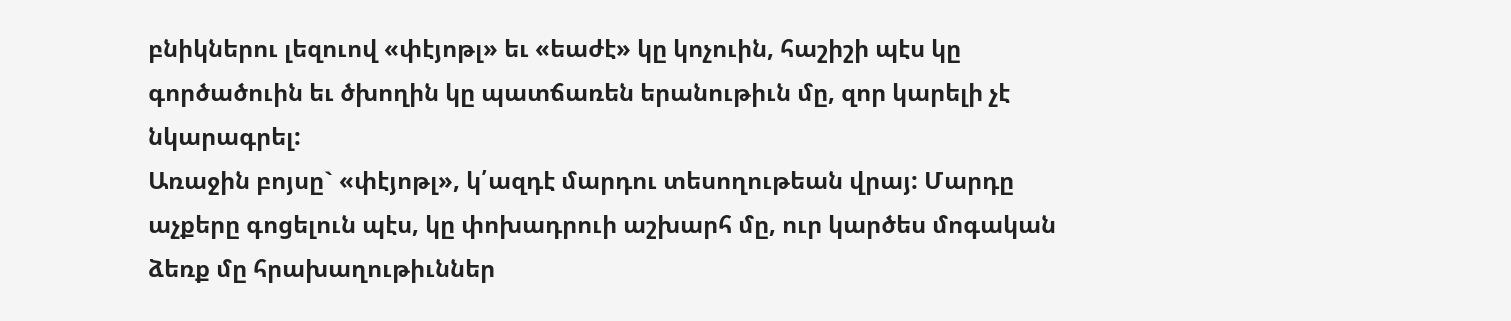բնիկներու լեզուով «փէյոթլ» եւ «եաժէ» կը կոչուին, հաշիշի պէս կը գործածուին եւ ծխողին կը պատճառեն երանութիւն մը, զոր կարելի չէ նկարագրել:
Առաջին բոյսը` «փէյոթլ», կ՛ազդէ մարդու տեսողութեան վրայ: Մարդը աչքերը գոցելուն պէս, կը փոխադրուի աշխարհ մը, ուր կարծես մոգական ձեռք մը հրախաղութիւններ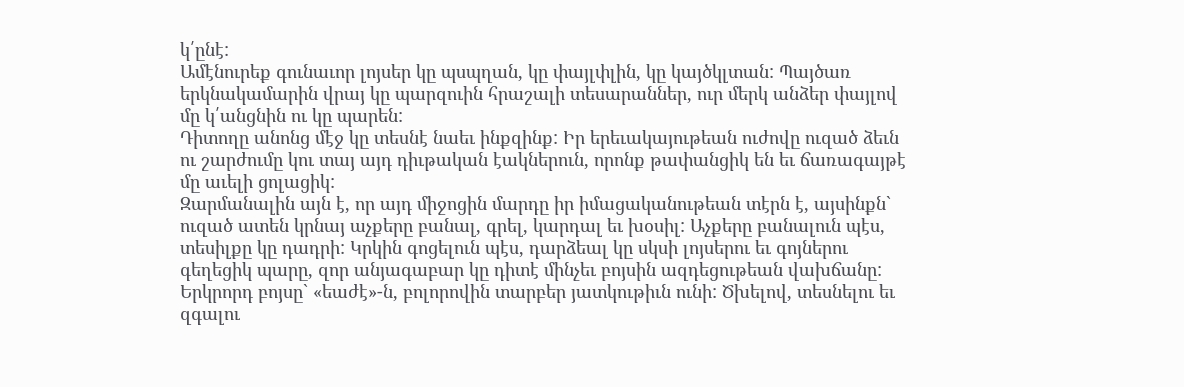կ՛ընէ:
Ամէնուրեք գունաւոր լոյսեր կը պսպղան, կը փայլփլին, կը կայծկլտան: Պայծառ երկնակամարին վրայ կը պարզուին հրաշալի տեսարաններ, ուր մերկ անձեր փայլով մը կ՛անցնին ու կը պարեն:
Դիտողը անոնց մէջ կը տեսնէ նաեւ ինքզինք: Իր երեւակայութեան ուժովը ուզած ձեւն ու շարժումը կու տայ այդ դիւթական էակներուն, որոնք թափանցիկ են եւ ճառագայթէ մը աւելի ցոլացիկ:
Զարմանալին այն է, որ այդ միջոցին մարդը իր իմացականութեան տէրն է, այսինքն` ուզած ատեն կրնայ աչքերը բանալ, գրել, կարդալ եւ խօսիլ: Աչքերը բանալուն պէս, տեսիլքը կը դադրի: Կրկին գոցելուն պէս, դարձեալ կը սկսի լոյսերու եւ գոյներու գեղեցիկ պարը, զոր անյագաբար կը դիտէ մինչեւ բոյսին ազդեցութեան վախճանը:
Երկրորդ բոյսը` «եաժէ»-ն, բոլորովին տարբեր յատկութիւն ունի: Ծխելով, տեսնելու եւ զգալու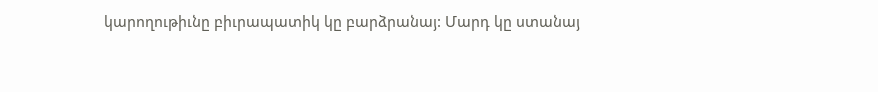կարողութիւնը բիւրապատիկ կը բարձրանայ: Մարդ կը ստանայ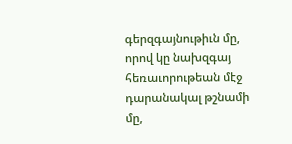գերզգայնութիւն մը, որով կը նախզգայ հեռաւորութեան մէջ դարանակալ թշնամի մը,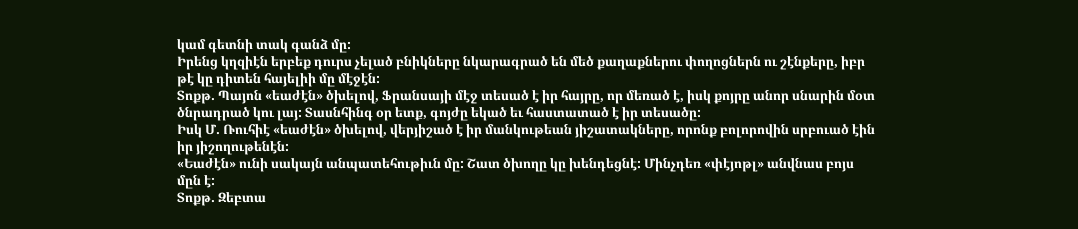կամ գետնի տակ գանձ մը:
Իրենց կղզիէն երբեք դուրս չելած բնիկները նկարագրած են մեծ քաղաքներու փողոցներն ու շէնքերը, իբր թէ կը դիտեն հայելիի մը մէջէն:
Տոքթ. Պայոն «եաժէն» ծխելով, Ֆրանսայի մէջ տեսած է իր հայրը, որ մեռած է, իսկ քոյրը անոր սնարին մօտ ծնրադրած կու լայ: Տասնհինգ օր ետք, գոյժը եկած եւ հաստատած է իր տեսածը:
Իսկ Մ. Ռուհիէ «եաժէն» ծխելով, վերյիշած է իր մանկութեան յիշատակները, որոնք բոլորովին սրբուած էին իր յիշողութենէն:
«Եաժէն» ունի սակայն անպատեհութիւն մը: Շատ ծխողը կը խենդեցնէ: Մինչդեռ «փէյոթլ» անվնաս բոյս մըն է:
Տոքթ. Զեբտա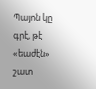Պայոն կը գրէ, թէ «եաժէն» շատ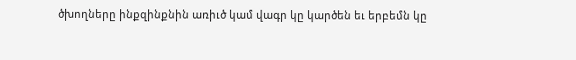ծխողները ինքզինքնին առիւծ կամ վագր կը կարծեն եւ երբեմն կը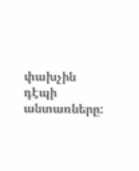փախչին դէպի անտառները: